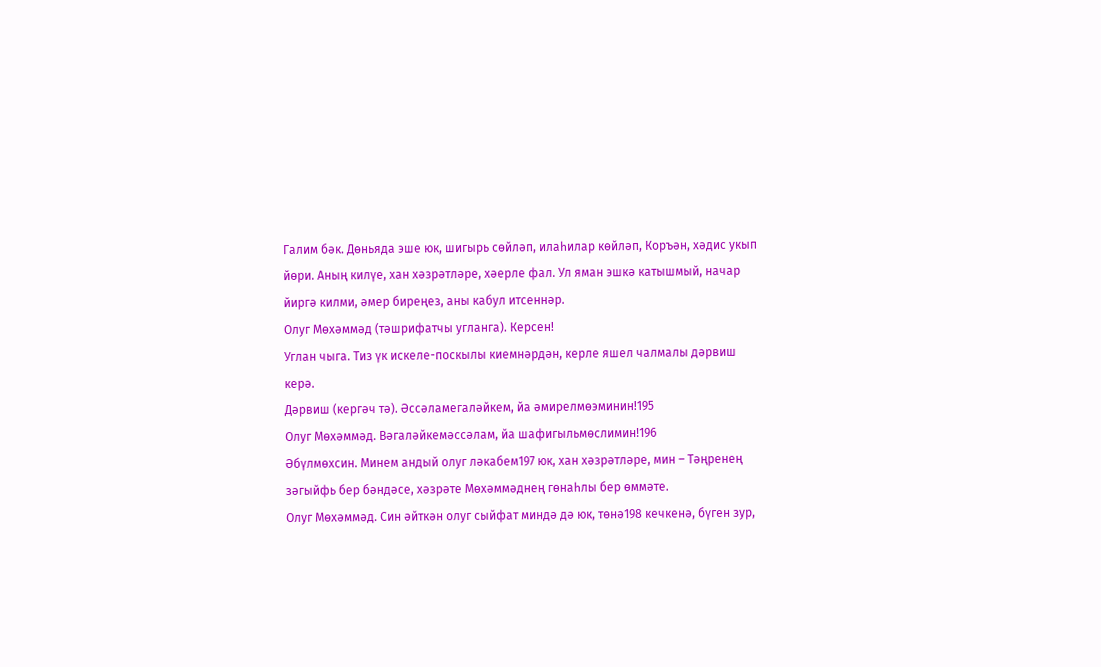Галим бәк. Дөньяда эше юк, шигырь сөйләп, илаһилар көйләп, Коръән, хәдис укып йөри. Аның килүе, хан хәзрәтләре, хәерле фал. Ул яман эшкә катышмый, начар йиргә килми, әмер биреңез, аны кабул итсеннәр.
Олуг Мөхәммәд (тәшрифатчы угланга). Керсен!
Углан чыга. Тиз үк искеле-поскылы киемнәрдән, керле яшел чалмалы дәрвиш керә.
Дәрвиш (кергәч тә). Әссәламегаләйкем, йа әмирелмөэминин!195
Олуг Мөхәммәд. Вәгаләйкемәссәлам, йа шафигыльмөслимин!196
Әбүлмөхсин. Минем андый олуг ләкабем197 юк, хан хәзрәтләре, мин – Тәңренең зәгыйфь бер бәндәсе, хәзрәте Мөхәммәднең гөнаһлы бер өммәте.
Олуг Мөхәммәд. Син әйткән олуг сыйфат миндә дә юк, төнә198 кечкенә, бүген зур,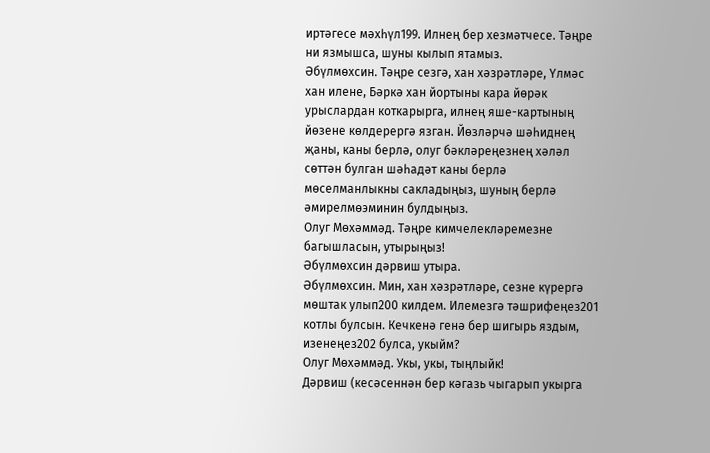иртәгесе мәхһүл199. Илнең бер хезмәтчесе. Тәңре ни язмышса, шуны кылып ятамыз.
Әбүлмөхсин. Тәңре сезгә, хан хәзрәтләре, Үлмәс хан илене, Бәркә хан йортыны кара йөрәк урыслардан коткарырга, илнең яше-картының йөзене көлдерергә язган. Йөзләрчә шәһиднең җаны, каны берлә, олуг бәкләреңезнең хәләл сөттән булган шәһадәт каны берлә мөселманлыкны сакладыңыз, шуның берлә әмирелмөэминин булдыңыз.
Олуг Мөхәммәд. Тәңре кимчелекләремезне багышласын, утырыңыз!
Әбүлмөхсин дәрвиш утыра.
Әбүлмөхсин. Мин, хан хәзрәтләре, сезне күрергә мөштак улып200 килдем. Илемезгә тәшрифеңез201 котлы булсын. Кечкенә генә бер шигырь яздым, изенеңез202 булса, укыйм?
Олуг Мөхәммәд. Укы, укы, тыңлыйк!
Дәрвиш (кесәсеннән бер кәгазь чыгарып укырга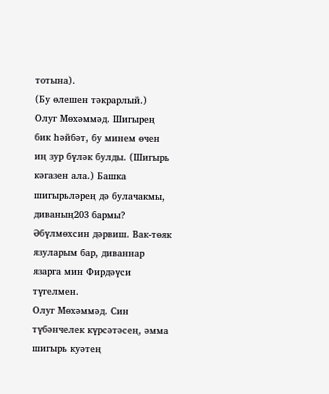тотына).
(Бу өлешен тәкрарлый.)
Олуг Мөхәммәд. Шигырең бик һәйбәт, бу минем өчен иң зур бүләк булды. (Шигырь кәгазен ала.) Башка шигырьләрең дә булачакмы, диваның203 бармы?
Әбүлмөхсин дәрвиш. Вак-төяк язуларым бар, диваннар язарга мин Фирдәүси түгелмен.
Олуг Мөхәммәд. Син түбәнчелек күрсәтәсең, әмма шигырь куәтең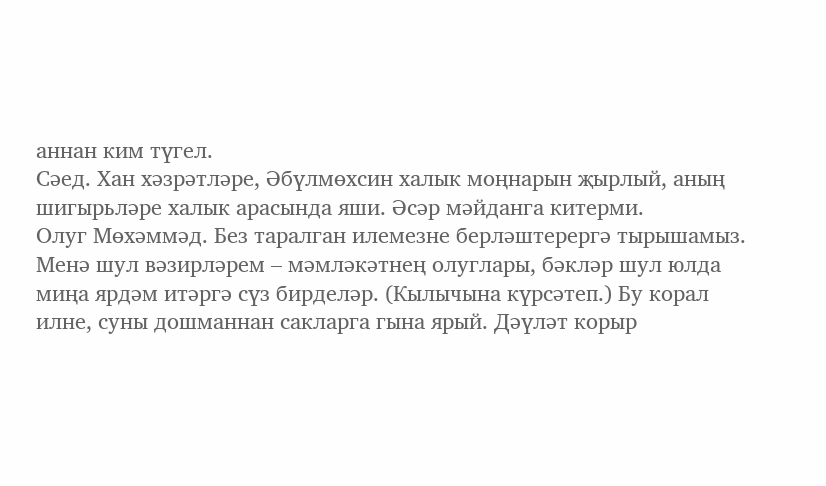аннан ким түгел.
Сәед. Хан хәзрәтләре, Әбүлмөхсин халык моңнарын җырлый, аның шигырьләре халык арасында яши. Әсәр мәйданга китерми.
Олуг Мөхәммәд. Без таралган илемезне берләштерергә тырышамыз. Менә шул вәзирләрем – мәмләкәтнең олуглары, бәкләр шул юлда миңа ярдәм итәргә сүз бирделәр. (Кылычына күрсәтеп.) Бу корал илне, суны дошманнан сакларга гына ярый. Дәүләт корыр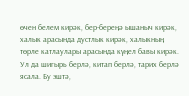өчен белем кирәк, бер-береңә ышаныч кирәк, халык арасында дустлык кирәк, халыкның төрле катлаулары арасында күңел бавы кирәк. Ул да шигырь берлә, китап берлә, тарих берлә ясала. Бу эштә,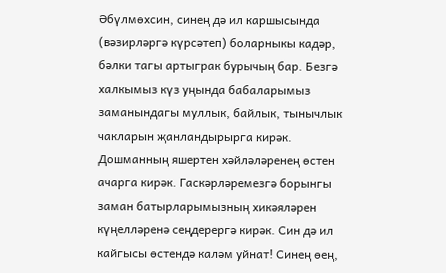Әбүлмөхсин, синең дә ил каршысында (вәзирләргә күрсәтеп) боларныкы кадәр, бәлки тагы артыграк бурычың бар. Безгә халкымыз күз уңында бабаларымыз заманындагы муллык, байлык, тынычлык чакларын җанландырырга кирәк. Дошманның яшертен хәйләләренең өстен ачарга кирәк. Гаскәрләремезгә борынгы заман батырларымызның хикәяләрен күңелләренә сеңдерергә кирәк. Син дә ил кайгысы өстендә каләм уйнат! Синең өең,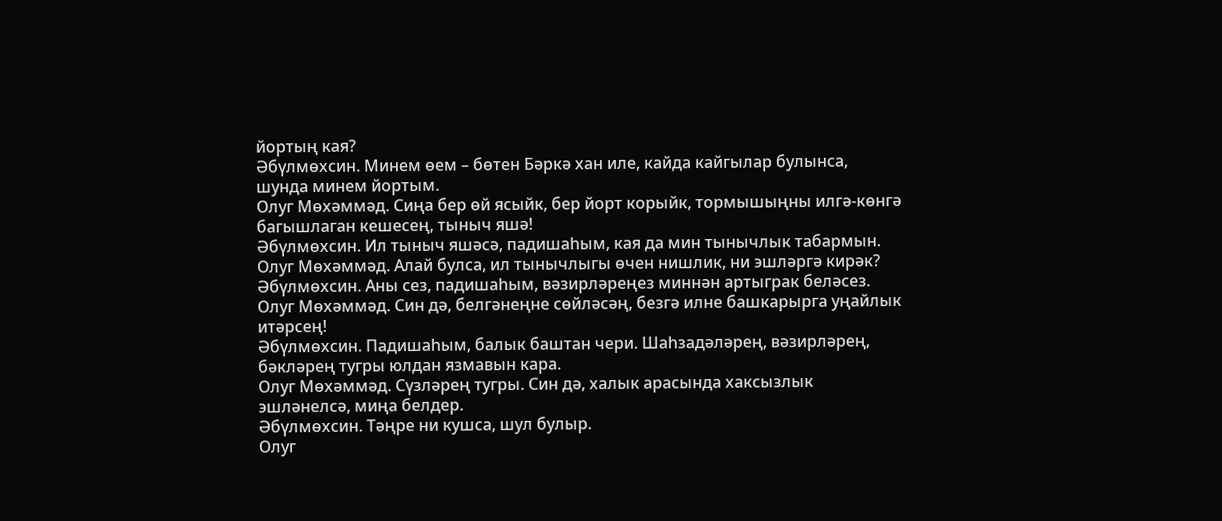йортың кая?
Әбүлмөхсин. Минем өем – бөтен Бәркә хан иле, кайда кайгылар булынса, шунда минем йортым.
Олуг Мөхәммәд. Сиңа бер өй ясыйк, бер йорт корыйк, тормышыңны илгә-көнгә багышлаган кешесең, тыныч яшә!
Әбүлмөхсин. Ил тыныч яшәсә, падишаһым, кая да мин тынычлык табармын.
Олуг Мөхәммәд. Алай булса, ил тынычлыгы өчен нишлик, ни эшләргә кирәк?
Әбүлмөхсин. Аны сез, падишаһым, вәзирләреңез миннән артыграк беләсез.
Олуг Мөхәммәд. Син дә, белгәнеңне сөйләсәң, безгә илне башкарырга уңайлык итәрсең!
Әбүлмөхсин. Падишаһым, балык баштан чери. Шаһзадәләрең, вәзирләрең, бәкләрең тугры юлдан язмавын кара.
Олуг Мөхәммәд. Сүзләрең тугры. Син дә, халык арасында хаксызлык эшләнелсә, миңа белдер.
Әбүлмөхсин. Тәңре ни кушса, шул булыр.
Олуг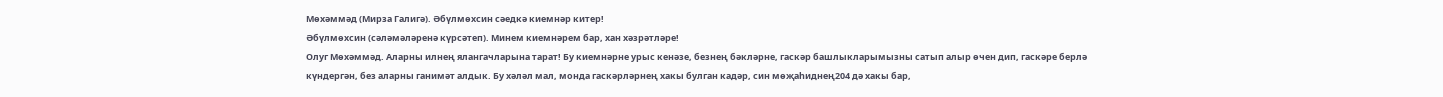Мөхәммәд (Мирза Галигә). Әбүлмөхсин сәедкә киемнәр китер!
Әбүлмөхсин (сәләмәләренә күрсәтеп). Минем киемнәрем бар, хан хәзрәтләре!
Олуг Мөхәммәд. Аларны илнең ялангачларына тарат! Бу киемнәрне урыс кенәзе, безнең бәкләрне, гаскәр башлыкларымызны сатып алыр өчен дип, гаскәре берлә күндергән, без аларны ганимәт алдык. Бу хәләл мал, монда гаскәрләрнең хакы булган кадәр, син мөҗаһиднең204 дә хакы бар,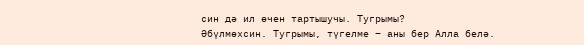син дә ил өчен тартышучы. Тугрымы?
Әбүлмөхсин. Тугрымы, түгелме – аны бер Алла белә.